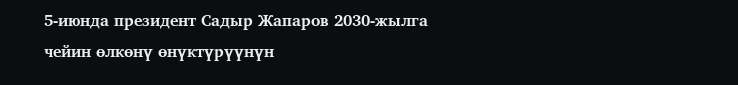5-июнда президент Садыр Жапаров 2030-жылга чейин өлкөнү өнүктүрүүнүн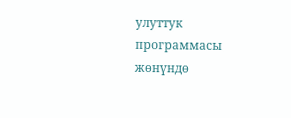улуттук программасы жөнүндө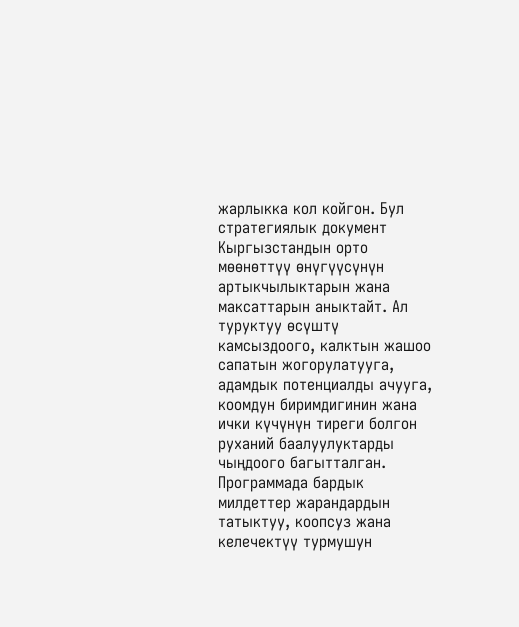жарлыкка кол койгон. Бул стратегиялык документ Кыргызстандын орто мөөнөттүү өнүгүүсүнүн артыкчылыктарын жана максаттарын аныктайт. Ал туруктуу өсүштү камсыздоого, калктын жашоо сапатын жогорулатууга, адамдык потенциалды ачууга, коомдун биримдигинин жана ички күчүнүн тиреги болгон руханий баалуулуктарды чыңдоого багытталган. Программада бардык милдеттер жарандардын татыктуу, коопсуз жана келечектүү турмушун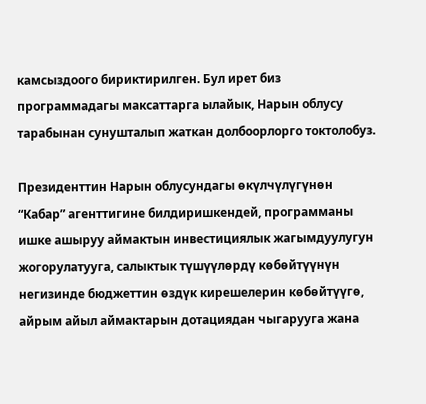камсыздоого бириктирилген. Бул ирет биз программадагы максаттарга ылайык, Нарын облусу тарабынан сунушталып жаткан долбоорлорго токтолобуз.

Президенттин Нарын облусундагы өкүлчүлүгүнөн “Кабар” агенттигине билдиришкендей, программаны ишке ашыруу аймактын инвестициялык жагымдуулугун жогорулатууга, салыктык түшүүлөрдү көбөйтүүнүн негизинде бюджеттин өздүк кирешелерин көбөйтүүгө, айрым айыл аймактарын дотациядан чыгарууга жана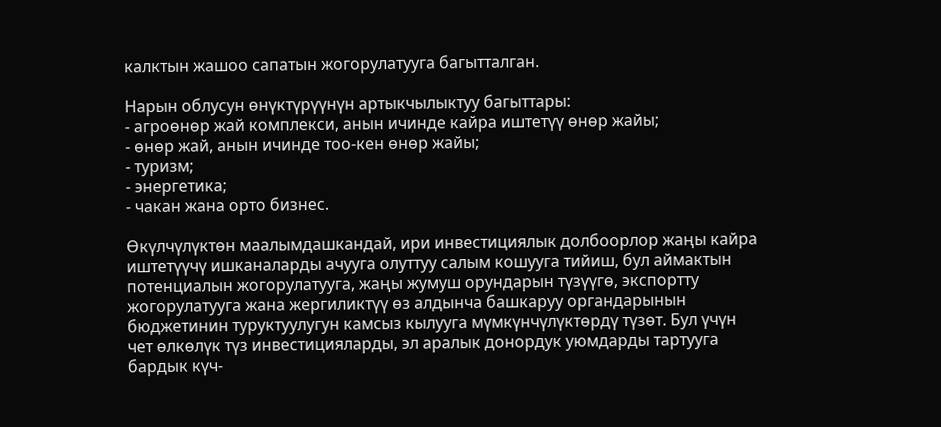калктын жашоо сапатын жогорулатууга багытталган.

Нарын облусун өнүктүрүүнүн артыкчылыктуу багыттары:
- агроөнөр жай комплекси, анын ичинде кайра иштетүү өнөр жайы;
- өнөр жай, анын ичинде тоо-кен өнөр жайы;
- туризм;
- энергетика;
- чакан жана орто бизнес.

Өкүлчүлүктөн маалымдашкандай, ири инвестициялык долбоорлор жаңы кайра иштетүүчү ишканаларды ачууга олуттуу салым кошууга тийиш, бул аймактын потенциалын жогорулатууга, жаңы жумуш орундарын түзүүгө, экспортту жогорулатууга жана жергиликтүү ɵз алдынча башкаруу органдарынын бюджетинин туруктуулугун камсыз кылууга мүмкүнчүлүктөрдү түзөт. Бул үчүн чет өлкөлүк түз инвестицияларды, эл аралык донордук уюмдарды тартууга бардык күч-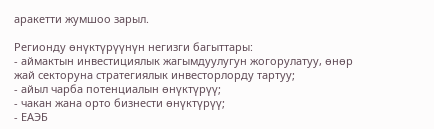аракетти жумшоо зарыл.

Регионду өнүктүрүүнүн негизги багыттары:
- аймактын инвестициялык жагымдуулугун жогорулатуу, өнөр жай секторуна стратегиялык инвесторлорду тартуу;
- айыл чарба потенциалын өнүктүрүү;
- чакан жана орто бизнести өнүктүрүү;
- ЕАЭБ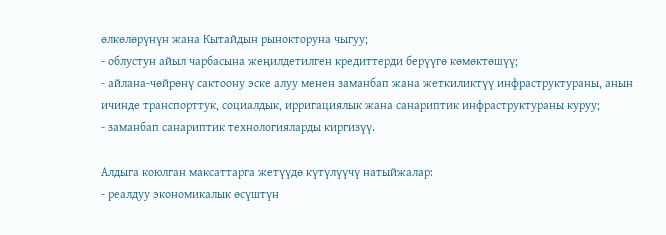өлкөлөрүнүн жана Кытайдын рынокторуна чыгуу;
- облустун айыл чарбасына жеңилдетилген кредиттерди берүүгө көмөктөшүү;
- айлана-чөйрөнү сактоону эске алуу менен заманбап жана жеткиликтүү инфраструктураны, анын ичинде транспорттук, социалдык, ирригациялык жана санариптик инфраструктураны куруу;
- заманбап санариптик технологияларды киргизүү.

Алдыга коюлган максаттарга жетүүдө күтүлүүчү натыйжалар:
- реалдуу экономикалык өсүштүн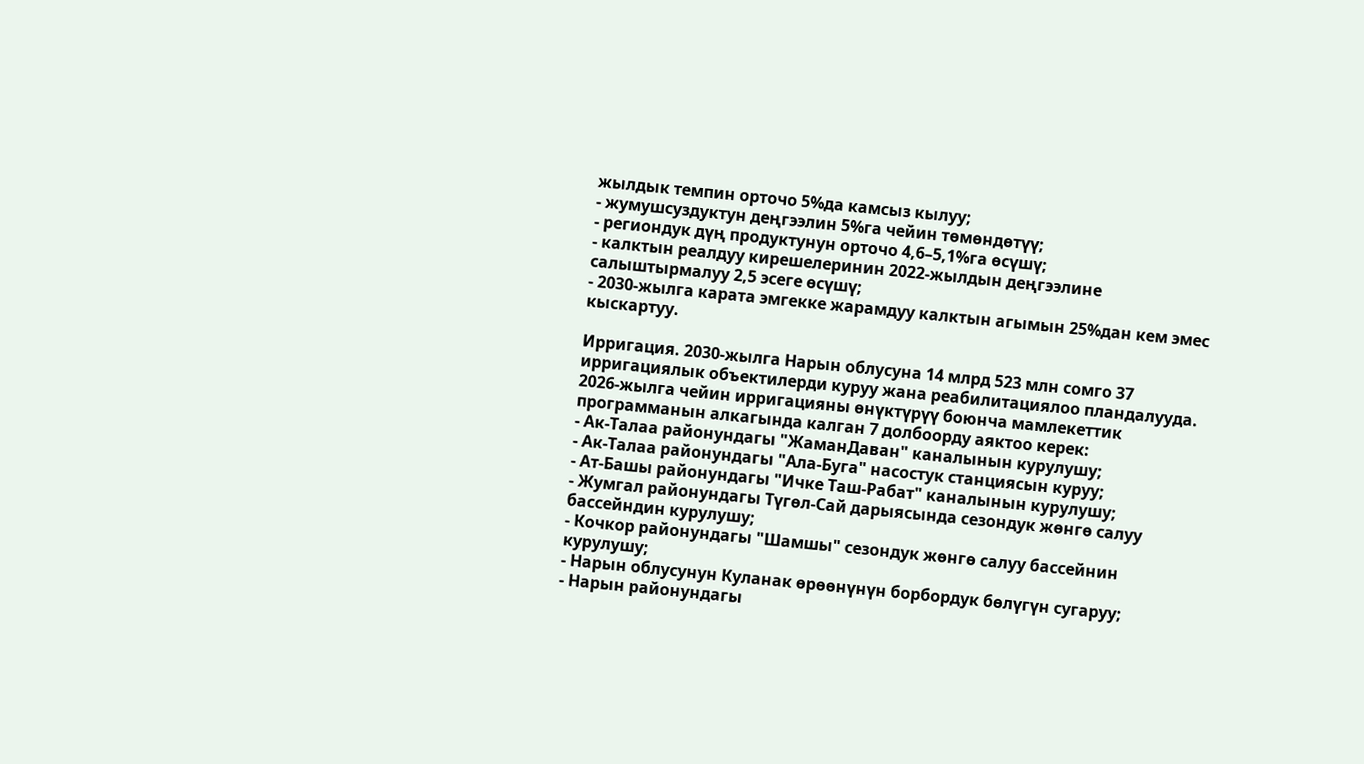жылдык темпин орточо 5%да камсыз кылуу;
- жумушсуздуктун деңгээлин 5%га чейин төмөндөтүү;
- региондук дүң продуктунун орточо 4,6–5,1%га өсүшү;
- калктын реалдуу кирешелеринин 2022-жылдын деңгээлине салыштырмалуу 2,5 эсеге өсүшү;
- 2030-жылга карата эмгекке жарамдуу калктын агымын 25%дан кем эмес кыскартуу.

Ирригация. 2030-жылга Нарын облусуна 14 млрд 523 млн сомго 37 ирригациялык объектилерди куруу жана реабилитациялоо пландалууда.
2026-жылга чейин ирригацияны өнүктүрүү боюнча мамлекеттик программанын алкагында калган 7 долбоорду аяктоо керек:
- Ак-Талаа районундагы "ЖаманДаван" каналынын курулушу;
- Ак-Талаа районундагы "Ала-Буга" насостук станциясын куруу;
- Ат-Башы районундагы "Ичке Таш-Рабат" каналынын курулушу;
- Жумгал районундагы Түгөл-Сай дарыясында сезондук жөнгө салуу бассейндин курулушу;
- Кочкор районундагы "Шамшы" сезондук жөнгө салуу бассейнин курулушу;
- Нарын облусунун Куланак өрөөнүнүн борбордук бөлүгүн сугаруу;
- Нарын районундагы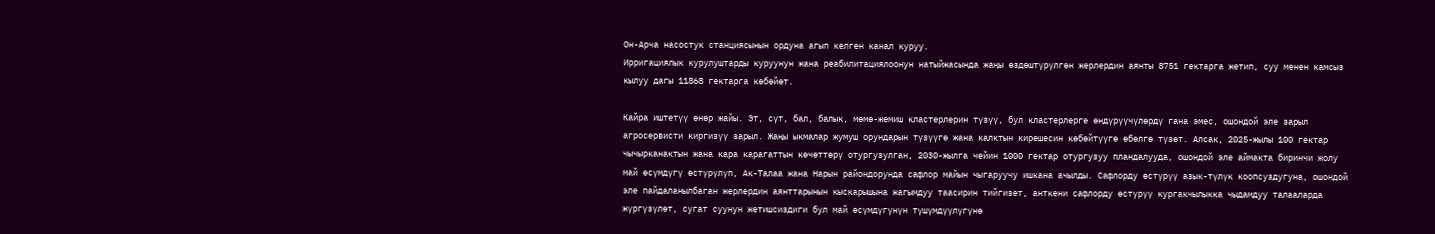Он-Арча насостук станциясынын ордуна агып келген канал куруу.
Ирригациялык курулуштарды куруунун жана реабилитациялоонун натыйжасында жаңы өздөштүрүлгөн жерлердин аянты 8751 гектарга жетип, суу менен камсыз кылуу дагы 11868 гектарга көбөйөт.

Кайра иштетүү өнөр жайы. Эт, сүт, бал, балык, мөмө-жемиш кластерлерин түзүү, бул кластерлерге өндүрүүчүлөрдү гана эмес, ошондой эле зарыл агросервисти киргизүү зарыл. Жаңы ыкмалар жумуш орундарын түзүүгө жана калктын кирешесин көбөйтүүгө өбөлгө түзөт. Алсак, 2025-жылы 100 гектар чычырканактын жана кара карагаттын көчөттөрү отургузулган, 2030-жылга чейин 1000 гектар отургузуу пландалууда, ошондой эле аймакта биринчи жолу май өсүмдүгү өстүрүлүп, Ак-Талаа жана Нарын райондорунда сафлор майын чыгаруучу ишкана ачылды. Сафлорду өстүрүү азык-түлүк коопсуздугуна, ошондой эле пайдаланылбаган жерлердин аянттарынын кыскарышына жагымдуу таасирин тийгизет, анткени сафлорду өстүрүү кургакчылыкка чыдамдуу талааларда жүргүзүлөт, сугат суунун жетишсиздиги бул май өсүмдүгүнүн түшүмдүүлүгүнө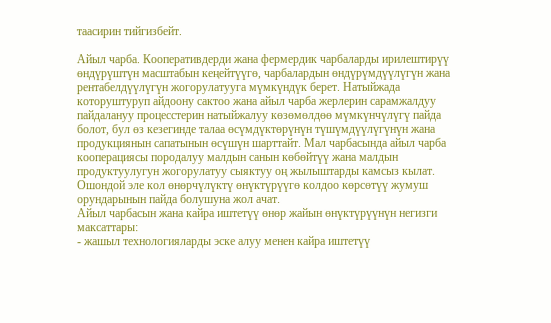таасирин тийгизбейт.

Айыл чарба. Кооперативдерди жана фермердик чарбаларды ирилештирүү өндүрүштүн масштабын кеңейтүүгө, чарбалардын өндүрүмдүүлүгүн жана рентабелдүүлүгүн жогорулатууга мүмкүндүк берет. Натыйжада которуштуруп айдоону сактоо жана айыл чарба жерлерин сарамжалдуу пайдалануу процесстерин натыйжалуу көзөмөлдөө мүмкүнчүлүгү пайда болот, бул өз кезегинде талаа өсүмдүктөрүнүн түшүмдүүлүгүнүн жана продукциянын сапатынын өсүшүн шарттайт. Мал чарбасында айыл чарба кооперациясы породалуу малдын санын көбөйтүү жана малдын продуктуулугун жогорулатуу сыяктуу оң жылыштарды камсыз кылат. Ошондой эле кол өнөрчүлүктү өнүктүрүүгө колдоо көрсөтүү жумуш орундарынын пайда болушуна жол ачат.
Айыл чарбасын жана кайра иштетүү өнөр жайын өнүктүрүүнүн негизги максаттары:
- жашыл технологияларды эске алуу менен кайра иштетүү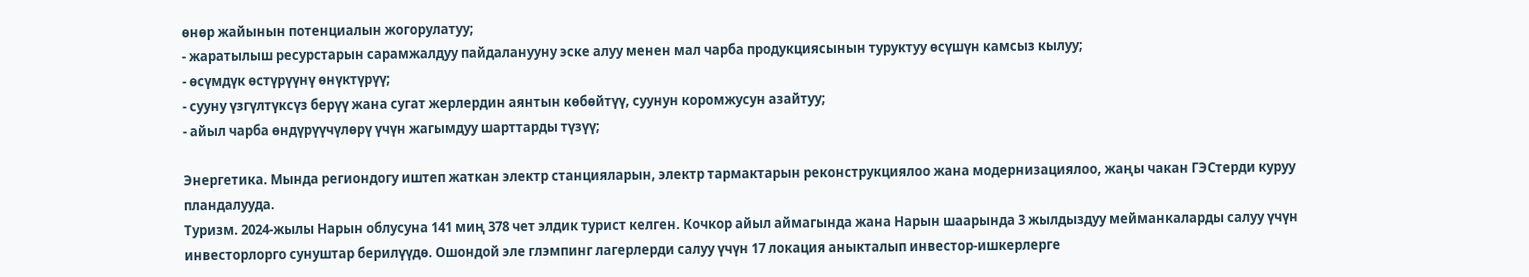өнөр жайынын потенциалын жогорулатуу;
- жаратылыш ресурстарын сарамжалдуу пайдаланууну эске алуу менен мал чарба продукциясынын туруктуу өсүшүн камсыз кылуу;
- өсүмдүк өстүрүүнү өнүктүрүү;
- сууну үзгүлтүксүз берүү жана сугат жерлердин аянтын көбөйтүү, суунун коромжусун азайтуу;
- айыл чарба өндүрүүчүлөрү үчүн жагымдуу шарттарды түзүү;

Энергетика. Мында региондогу иштеп жаткан электр станцияларын, электр тармактарын реконструкциялоо жана модернизациялоо, жаңы чакан ГЭСтерди куруу пландалууда.
Туризм. 2024-жылы Нарын облусуна 141 миң 378 чет элдик турист келген. Кочкор айыл аймагында жана Нарын шаарында 3 жылдыздуу мейманкаларды салуу үчүн инвесторлорго сунуштар берилүүдө. Ошондой эле глэмпинг лагерлерди салуу үчүн 17 локация аныкталып инвестор-ишкерлерге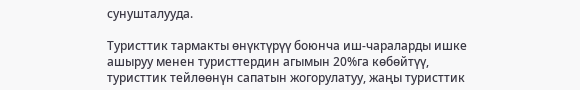сунушталууда.

Туристтик тармакты өнүктүрүү боюнча иш-чараларды ишке ашыруу менен туристтердин агымын 20%га көбөйтүү, туристтик тейлөөнүн сапатын жогорулатуу, жаңы туристтик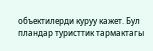объектилерди куруу кажет. Бул пландар туристтик тармактагы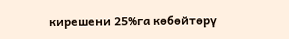кирешени 25%га көбөйтөрү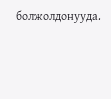болжолдонууда.